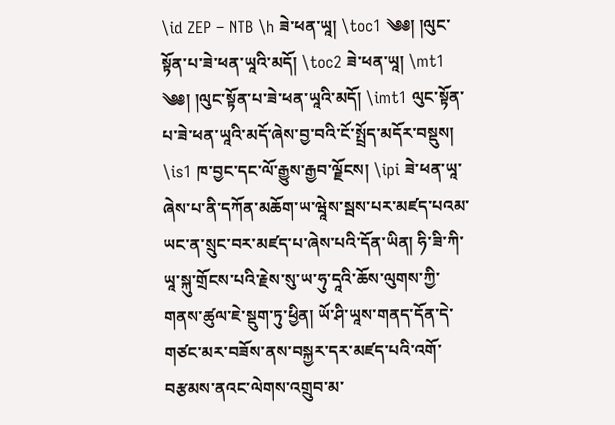\id ZEP – NTB \h ཟེ་ཕན་ཡཱ། \toc1 ༄༅། །ལུང་སྟོན་པ་ཟེ་ཕན་ཡཱའི་མདོ། \toc2 ཟེ་ཕན་ཡཱ། \mt1 ༄༅། །ལུང་སྟོན་པ་ཟེ་ཕན་ཡཱའི་མདོ། \imt1 ལུང་སྟོན་པ་ཟེ་ཕན་ཡཱའི་མདོ་ཞེས་བྱ་བའི་ངོ་སྤྲོད་མདོར་བསྡུས། \is1 ཁ་བྱང་དང་ལོ་རྒྱུས་རྒྱབ་ལྗོངས། \ipi ཟེ་ཕན་ཡཱ་ཞེས་པ་ནི་དཀོན་མཆོག་ཡ་ཝཱེས་སྦས་པར་མཛད་པའམ་ཡང་ན་སྲུང་བར་མཛད་པ་ཞེས་པའི་དོན་ཡིན། ཧི་ཟི་ཀི་ཡཱ་སྐུ་གྲོངས་པའི་རྗེས་སུ་ཡ་ཧུ་དཱའི་ཆོས་ལུགས་ཀྱི་གནས་ཚུལ་ཇེ་སྡུག་ཏུ་ཕྱིན། ཡོ་ཤི་ཡཱས་གནད་དོན་དེ་གཙང་མར་བཟོས་ནས་བསྐྱར་དར་མཛད་པའི་འགོ་བརྩམས་ནའང་ལེགས་འགྲུབ་མ་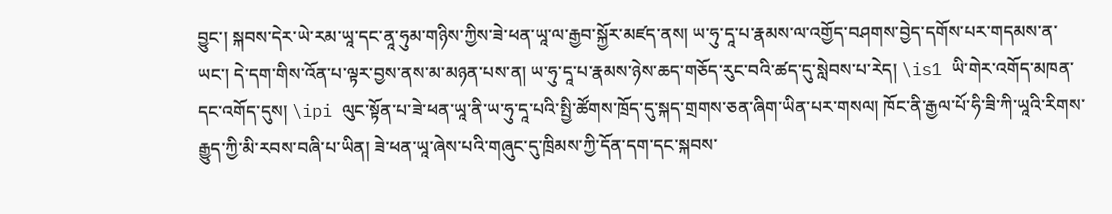བྱུང་། སྐབས་དེར་ཡེ་རམ་ཡཱ་དང་ནཱ་ཧུམ་གཉིས་ཀྱིས་ཟེ་ཕན་ཡཱ་ལ་རྒྱབ་སྐྱོར་མཛད་ནས། ཡ་ཧུ་དཱ་པ་རྣམས་ལ་འགྱོད་བཤགས་བྱེད་དགོས་པར་གདམས་ན་ཡང་། དེ་དག་གིས་འོན་པ་ལྟར་བྱས་ནས་མ་མཉན་པས་ན། ཡ་ཧུ་དཱ་པ་རྣམས་ཉེས་ཆད་གཅོད་རུང་བའི་ཚད་དུ་སླེབས་པ་རེད། \is1 ཡི་གེར་འགོད་མཁན་དང་འགོད་དུས། \ipi ལུང་སྟོན་པ་ཟེ་ཕན་ཡཱ་ནི་ཡ་ཧུ་དཱ་པའི་སྤྱི་ཚོགས་ཁྲོད་དུ་སྐད་གྲགས་ཅན་ཞིག་ཡིན་པར་གསལ། ཁོང་ནི་རྒྱལ་པོ་ཧི་ཟི་ཀི་ཡཱའི་རིགས་རྒྱུད་ཀྱི་མི་རབས་བཞི་པ་ཡིན། ཟེ་ཕན་ཡཱ་ཞེས་པའི་གཞུང་དུ་ཁྲིམས་ཀྱི་དོན་དག་དང་སྐབས་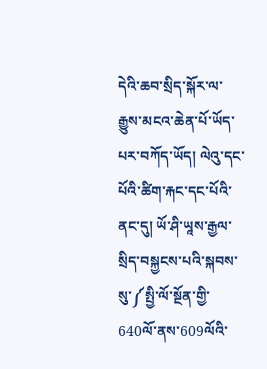དེའི་ཆབ་སྲིད་སྐོར་ལ་རྒྱུས་མངའ་ཆེན་པོ་ཡོད་པར་བཀོད་ཡོད། ལེའུ་དང་པོའི་ཚིག་རྐང་དང་པོའི་ནང་དུ། ཡོ་ཤི་ཡཱས་རྒྱལ་སྲིད་བསྐྱངས་པའི་སྐབས་སུ་༼སྤྱི་ལོ་སྔོན་གྱི་640ལོ་ནས་609ལོའི་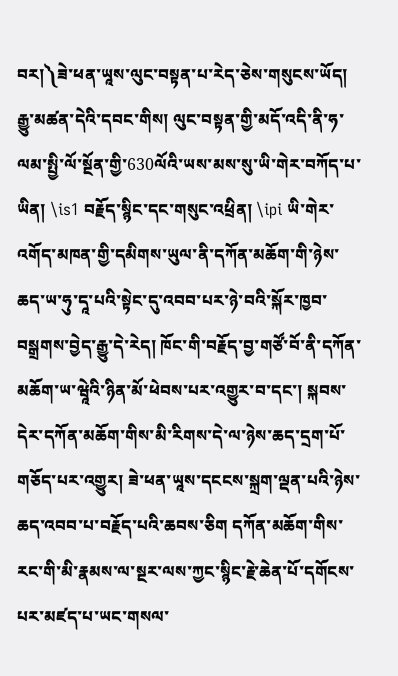བར།༽ཟེ་ཕན་ཡཱས་ལུང་བསྟན་པ་རེད་ཅེས་གསུངས་ཡོད། རྒྱུ་མཚན་དེའི་དབང་གིས། ལུང་བསྟན་གྱི་མདོ་འདི་ནི་ཧ་ལམ་སྤྱི་ལོ་སྔོན་གྱི་630ལོའི་ཡས་མས་སུ་ཡི་གེར་བཀོད་པ་ཡིན། \is1 བརྗོད་སྙིང་དང་གསུང་འཕྲིན། \ipi ཡི་གེར་འགོད་མཁན་གྱི་དམིགས་ཡུལ་ནི་དཀོན་མཆོག་གི་ཉེས་ཆད་ཡ་ཧུ་དཱ་པའི་སྟེང་དུ་འབབ་པར་ཉེ་བའི་སྐོར་ཁྱབ་བསྒྲགས་བྱེད་རྒྱུ་དེ་རེད། ཁོང་གི་བརྗོད་བྱ་གཙོ་བོ་ནི་དཀོན་མཆོག་ཡ་ཝཱེའི་ཉིན་མོ་ཕེབས་པར་འགྱུར་བ་དང་། སྐབས་དེར་དཀོན་མཆོག་གིས་མི་རིགས་དེ་ལ་ཉེས་ཆད་དྲག་པོ་གཅོད་པར་འགྱུར། ཟེ་ཕན་ཡཱས་དངངས་སྐྲག་ལྡན་པའི་ཉེས་ཆད་འབབ་པ་བརྗོད་པའི་ཆབས་ཅིག དཀོན་མཆོག་གིས་རང་གི་མི་རྣམས་ལ་སྔར་ལས་ཀྱང་སྙིང་རྗེ་ཆེན་པོ་དགོངས་པར་མཛད་པ་ཡང་གསལ་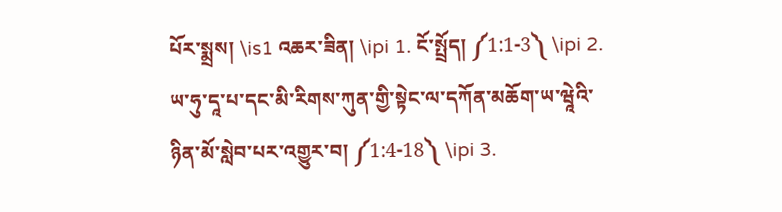པོར་སྨྲས། \is1 འཆར་ཟིན། \ipi 1. ངོ་སྤྲོད། ༼1:1-3༽ \ipi 2. ཡ་ཧུ་དཱ་པ་དང་མི་རིགས་ཀུན་གྱི་སྟེང་ལ་དཀོན་མཆོག་ཡ་ཝཱེའི་ཉིན་མོ་སླེབ་པར་འགྱུར་བ། ༼1:4-18༽ \ipi 3.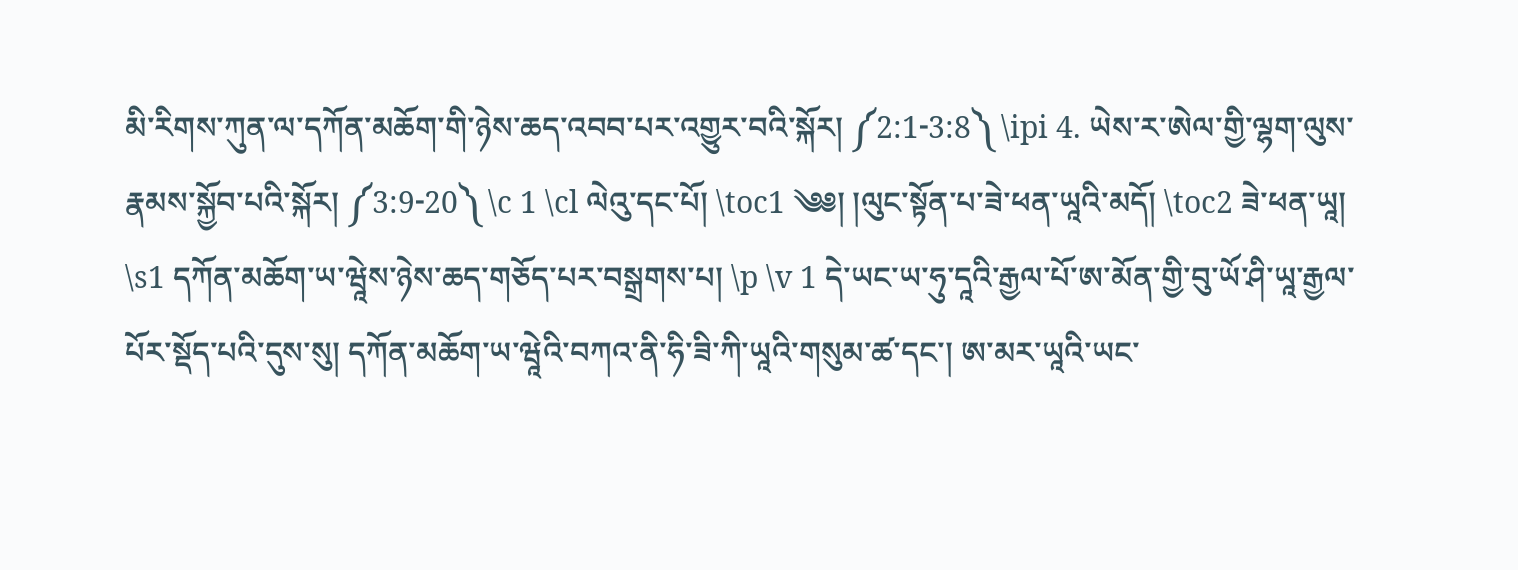མི་རིགས་ཀུན་ལ་དཀོན་མཆོག་གི་ཉེས་ཆད་འབབ་པར་འགྱུར་བའི་སྐོར། ༼2:1-3:8༽ \ipi 4. ཡེས་ར་ཨེལ་གྱི་ལྷག་ལུས་རྣམས་སྐྱོབ་པའི་སྐོར། ༼3:9-20༽ \c 1 \cl ལེའུ་དང་པོ། \toc1 ༄༅། །ལུང་སྟོན་པ་ཟེ་ཕན་ཡཱའི་མདོ། \toc2 ཟེ་ཕན་ཡཱ། \s1 དཀོན་མཆོག་ཡ་ཝཱེས་ཉེས་ཆད་གཅོད་པར་བསྒྲགས་པ། \p \v 1 དེ་ཡང་ཡ་ཧུ་དཱའི་རྒྱལ་པོ་ཨ་མོན་གྱི་བུ་ཡོ་ཤི་ཡཱ་རྒྱལ་པོར་སྡོད་པའི་དུས་སུ། དཀོན་མཆོག་ཡ་ཝཱེའི་བཀའ་ནི་ཧི་ཟི་ཀི་ཡཱའི་གསུམ་ཚ་དང་། ཨ་མར་ཡཱའི་ཡང་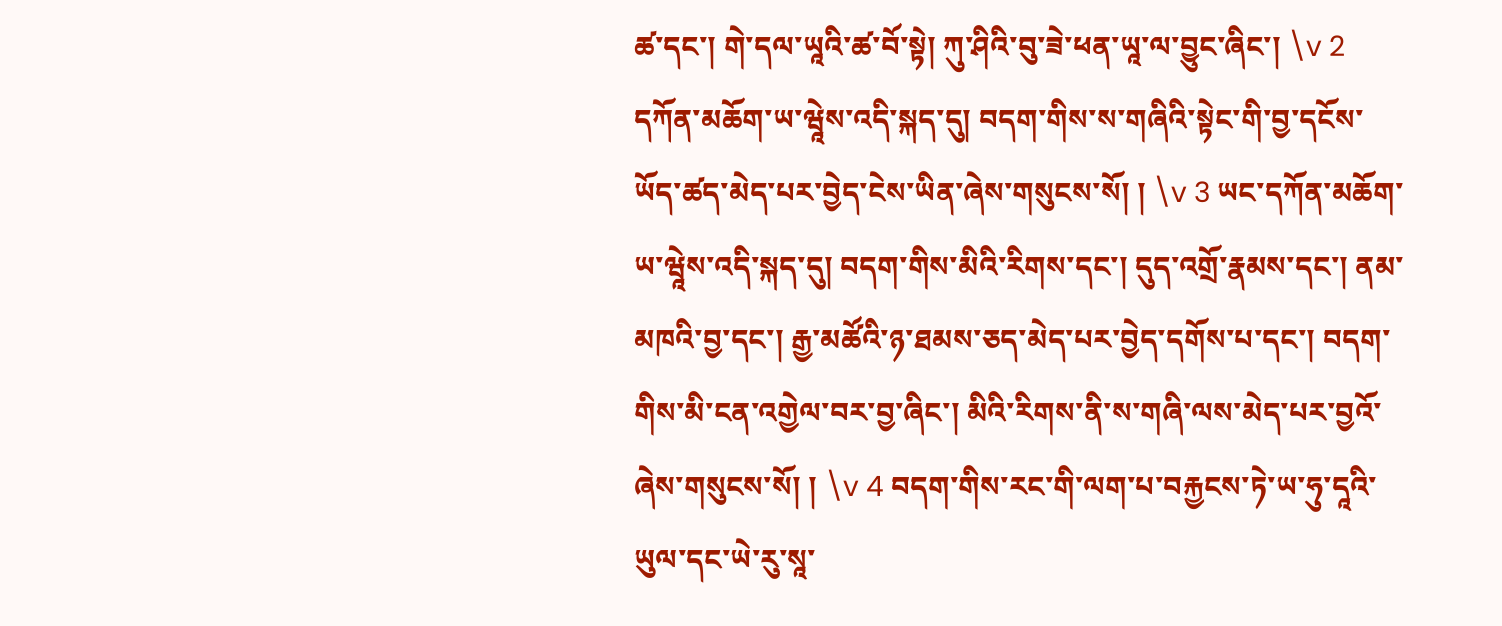ཚ་དང་། གེ་དལ་ཡཱའི་ཚ་བོ་སྟེ། ཀུ་ཤིའི་བུ་ཟེ་ཕན་ཡཱ་ལ་བྱུང་ཞིང་། \v 2 དཀོན་མཆོག་ཡ་ཝཱེས་འདི་སྐད་དུ། བདག་གིས་ས་གཞིའི་སྟེང་གི་བྱ་དངོས་ཡོད་ཚད་མེད་པར་བྱེད་ངེས་ཡིན་ཞེས་གསུངས་སོ། ། \v 3 ཡང་དཀོན་མཆོག་ཡ་ཝཱེས་འདི་སྐད་དུ། བདག་གིས་མིའི་རིགས་དང་། དུད་འགྲོ་རྣམས་དང་། ནམ་མཁའི་བྱ་དང་། རྒྱ་མཚོའི་ཉ་ཐམས་ཅད་མེད་པར་བྱེད་དགོས་པ་དང་། བདག་གིས་མི་ངན་འགྱེལ་བར་བྱ་ཞིང་། མིའི་རིགས་ནི་ས་གཞི་ལས་མེད་པར་བྱའོ་ཞེས་གསུངས་སོ། ། \v 4 བདག་གིས་རང་གི་ལག་པ་བརྐྱངས་ཏེ་ཡ་ཧུ་དཱའི་ཡུལ་དང་ཡེ་རུ་སཱ་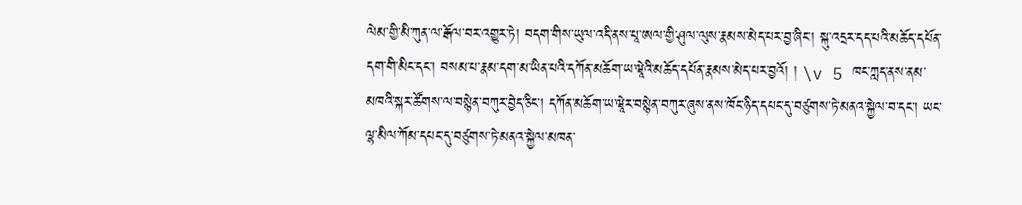ལེམ་གྱི་མི་ཀུན་ལ་རྒོལ་བར་འགྱུར་ཏེ། བདག་གིས་ཡུལ་འདི་ནས་པཱ་ཨལ་གྱི་ཤུལ་ལུས་རྣམས་མེད་པར་བྱ་ཞིང་། སྐུ་འདྲར་དད་པའི་མཆོད་དཔོན་དག་གི་མིང་དང་། བསམ་པ་རྣམ་དག་མ་ཡིན་པའི་དཀོན་མཆོག་ཡ་ཝཱེའི་མཆོད་དཔོན་རྣམས་མེད་པར་བྱའོ། ། \v 5 ཁང་ཀླད་ནས་ནམ་མཁའི་སྐར་ཚོགས་ལ་བསྙེན་བཀུར་བྱེད་ཅིང་། དཀོན་མཆོག་ཡ་ཝཱེར་བསྙེན་བཀུར་ཞུས་ནས་ཁོང་ཉིད་དཔང་དུ་བཙུགས་ཏེ་མནའ་སྐྱེལ་བ་དང་། ཡང་ལྷ་མིལ་ཀོམ་དཔང་དུ་བཙུགས་ཏེ་མནའ་སྐྱེལ་མཁན་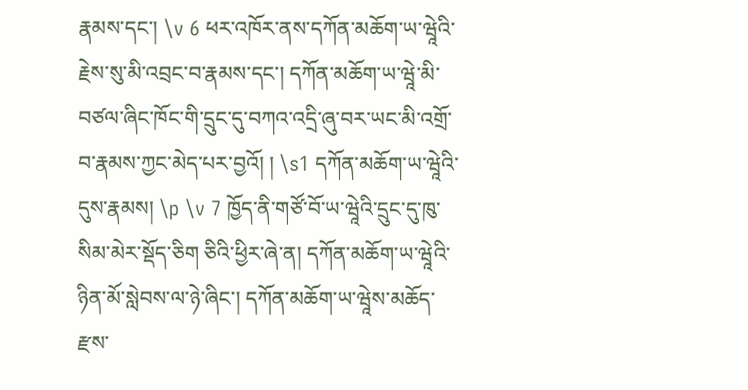རྣམས་དང་། \v 6 ཕར་འཁོར་ནས་དཀོན་མཆོག་ཡ་ཝཱེའི་རྗེས་སུ་མི་འབྲང་བ་རྣམས་དང་། དཀོན་མཆོག་ཡ་ཝཱེ་མི་བཙལ་ཞིང་ཁོང་གི་དྲུང་དུ་བཀའ་འདྲི་ཞུ་བར་ཡང་མི་འགྲོ་བ་རྣམས་ཀྱང་མེད་པར་བྱའོ། ། \s1 དཀོན་མཆོག་ཡ་ཝཱེའི་དུས་རྣམས། \p \v 7 ཁྱོད་ནི་གཙོ་བོ་ཡ་ཝཱེའི་དྲུང་དུ་ཁུ་སིམ་མེར་སྡོད་ཅིག ཅིའི་ཕྱིར་ཞེ་ན། དཀོན་མཆོག་ཡ་ཝཱེའི་ཉིན་མོ་སླེབས་ལ་ཉེ་ཞིང་། དཀོན་མཆོག་ཡ་ཝཱེས་མཆོད་རྫས་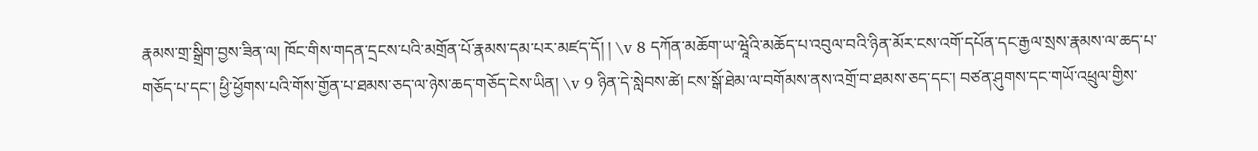རྣམས་གྲ་སྒྲིག་བྱས་ཟིན་ལ། ཁོང་གིས་གདན་དྲངས་པའི་མགྲོན་པོ་རྣམས་དམ་པར་མཛད་དོ། ། \v 8 དཀོན་མཆོག་ཡ་ཝཱེའི་མཆོད་པ་འབུལ་བའི་ཉིན་མོར་ངས་འགོ་དཔོན་དང་རྒྱལ་སྲས་རྣམས་ལ་ཆད་པ་གཅོད་པ་དང་། ཕྱི་ཕྱོགས་པའི་གོས་གྱོན་པ་ཐམས་ཅད་ལ་ཉེས་ཆད་གཅོད་ངེས་ཡིན། \v 9 ཉིན་དེ་སླེབས་ཚེ། ངས་སྒོ་ཐེམ་ལ་བགོམས་ནས་འགྲོ་བ་ཐམས་ཅད་དང་། བཙན་ཤུགས་དང་གཡོ་འཕྲུལ་གྱིས་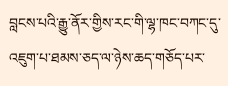བླངས་པའི་རྒྱུ་ནོར་གྱིས་རང་གི་ལྷ་ཁང་བཀང་དུ་འཇུག་པ་ཐམས་ཅད་ལ་ཉེས་ཆད་གཅོད་པར་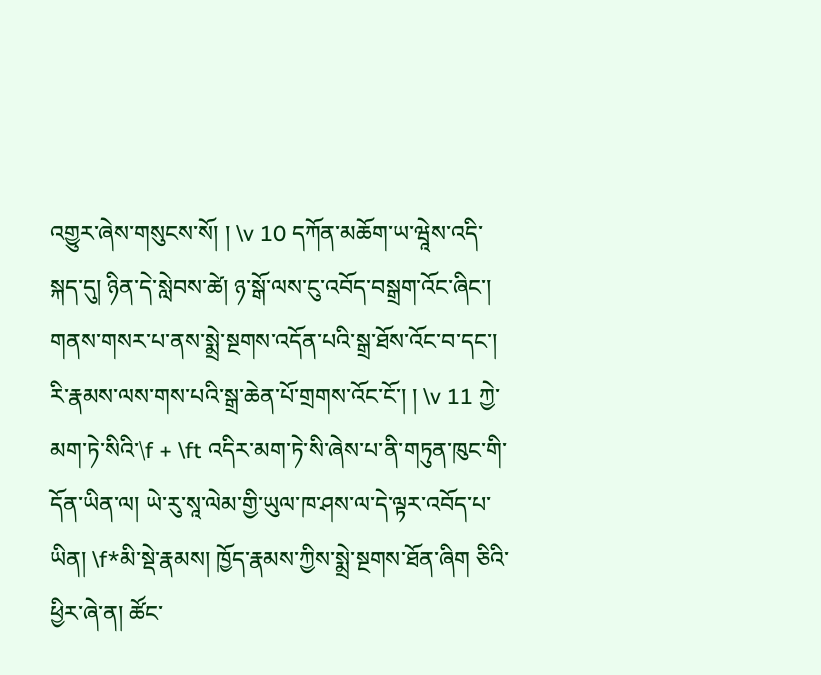འགྱུར་ཞེས་གསུངས་སོ། ། \v 10 དཀོན་མཆོག་ཡ་ཝཱེས་འདི་སྐད་དུ། ཉིན་དེ་སླེབས་ཚེ། ཉ་སྒོ་ལས་ངུ་འབོད་བསྒྲག་འོང་ཞིང་། གནས་གསར་པ་ནས་སྨྲེ་སྔགས་འདོན་པའི་སྒྲ་ཐོས་འོང་བ་དང་། རི་རྣམས་ལས་གས་པའི་སྒྲ་ཆེན་པོ་གྲགས་འོང་ངོ་། ། \v 11 ཀྱེ་མག་ཏེ་སིའི་\f + \ft འདིར་མག་ཏེ་སི་ཞེས་པ་ནི་གཏུན་ཁུང་གི་དོན་ཡིན་ལ། ཡེ་རུ་སཱ་ལེམ་གྱི་ཡུལ་ཁ་ཤས་ལ་དེ་ལྟར་འབོད་པ་ཡིན། \f*མི་སྡེ་རྣམས། ཁྱོད་རྣམས་ཀྱིས་སྨྲེ་སྔགས་ཐོན་ཞིག ཅིའི་ཕྱིར་ཞེ་ན། ཚོང་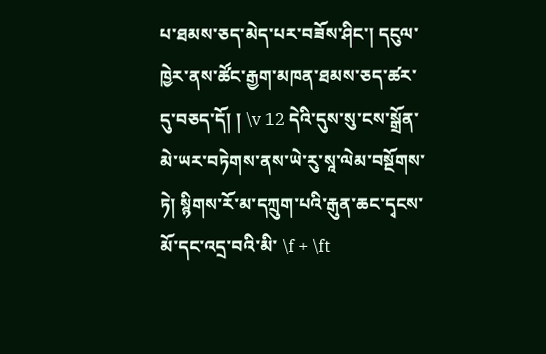པ་ཐམས་ཅད་མེད་པར་བཟོས་ཤིང་། དངུལ་ཁྱེར་ནས་ཚོང་རྒྱག་མཁན་ཐམས་ཅད་ཚར་དུ་བཅད་དོ། ། \v 12 དེའི་དུས་སུ་ངས་སྒྲོན་མེ་ཡར་བཏེགས་ནས་ཡེ་རུ་སཱ་ལེམ་བསྔོགས་ཏེ། སྙིགས་རོ་མ་དཀྲུག་པའི་རྒུན་ཆང་དྭངས་མོ་དང་འདྲ་བའི་མི་ \f + \ft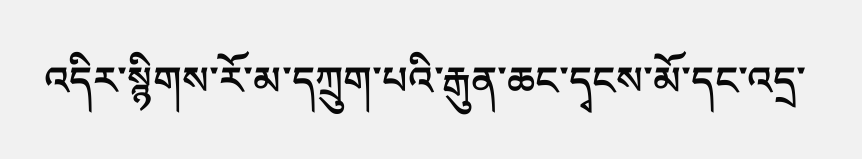འདིར་སྙིགས་རོ་མ་དཀྲུག་པའི་རྒུན་ཆང་དྭངས་མོ་དང་འདྲ་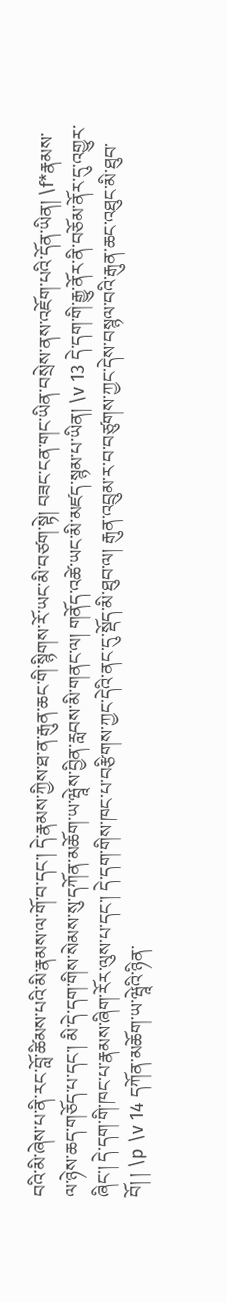བའི་མི་ཞེས་པ་ནི་རང་བློ་ཚིམས་པའི་མི་རྣམས་ལ་གོ་བ་དང་། དེ་རྣམས་ཀྱིས་ཐ་ན་རྒུན་ཆང་གི་སྙིགས་རོ་ཡང་མི་བཙག་སྟེ། བཟང་ངན་གང་ཡིན་བསྲེས་ནས་འཇོག་པའི་དོན་ཡིན། \f*རྣམས་ལ་ཉེས་ཆད་གཅོད་པ་དང་། མི་དེ་དག་གིས་སེམས་སུ་དཀོན་མཆོག་ཡ་ཝཱེས་བྱིན་རླབས་མི་གནང་ལ། གནོད་འཚེ་ཡང་མི་མཛད་སྙམ་པ་ཡིན། \v 13 དེ་དག་གི་རྒྱུ་ནོར་ནི་བཅོམ་ནོར་དུ་འགྱུར་ཞིང་། དེ་དག་གི་ཁང་པ་རྣམས་ཞིག་རོར་ལུས་པ་དང་། དེ་དག་གིས་ཁང་པ་བརྩིགས་ཀྱང་དེའི་ནང་དུ་སྡོད་མི་ཐུབ་ལ། རྒུན་འབྲུམ་ར་བ་བཙུགས་ཀྱང་དེས་བསྙལ་བའི་རྒུན་ཆང་འཐུང་མི་ཐུབ་བོ། ། \p \v 14 དཀོན་མཆོག་ཡ་ཝཱེའི་ཉིན་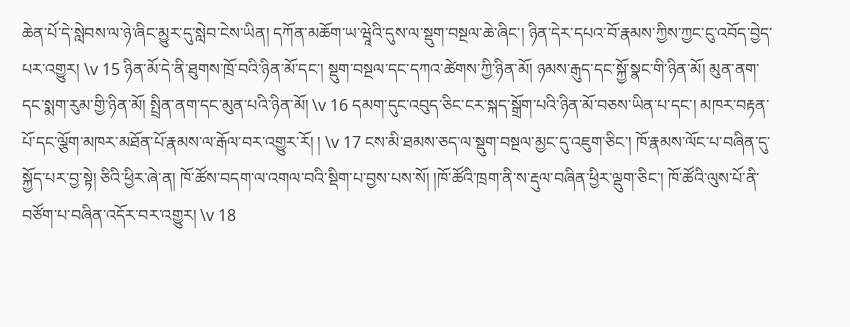ཆེན་པོ་དེ་སླེབས་ལ་ཉེ་ཞིང་མྱུར་དུ་སླེབ་ངེས་ཡིན། དཀོན་མཆོག་ཡ་ཝཱེའི་དུས་ལ་སྡུག་བསྔལ་ཆེ་ཞིང་། ཉིན་དེར་དཔའ་བོ་རྣམས་ཀྱིས་ཀྱང་ངུ་འབོད་བྱེད་པར་འགྱུར། \v 15 ཉིན་མོ་དེ་ནི་ཐུགས་ཁྲོ་བའི་ཉིན་མོ་དང་། སྡུག་བསྔལ་དང་དཀའ་ཚེགས་ཀྱི་ཉིན་མོ། ཉམས་རྒུད་དང་སྐྱོ་སྣང་གི་ཉིན་མོ། མུན་ནག་དང་སྨག་རུམ་གྱི་ཉིན་མོ། སྤྲིན་ནག་དང་མུན་པའི་ཉིན་མོ། \v 16 དམག་དུང་འབུད་ཅིང་ངར་སྐད་སྒྲོག་པའི་ཉིན་མོ་བཅས་ཡིན་པ་དང་། མཁར་བརྟན་པོ་དང་ལྕོག་མཁར་མཐོན་པོ་རྣམས་ལ་རྒོལ་བར་འགྱུར་རོ། ། \v 17 ངས་མི་ཐམས་ཅད་ལ་སྡུག་བསྔལ་མྱང་དུ་འཇུག་ཅིང་། ཁོ་རྣམས་ལོང་པ་བཞིན་དུ་སྐྱོད་པར་བྱ་སྟེ། ཅིའི་ཕྱིར་ཞེ་ན། ཁོ་ཚོས་བདག་ལ་འགལ་བའི་སྡིག་པ་བྱས་པས་སོ། །ཁོ་ཚོའི་ཁྲག་ནི་ས་རྡུལ་བཞིན་ཕྱིར་ལྡུག་ཅིང་། ཁོ་ཚོའི་ལུས་པོ་ནི་བཙོག་པ་བཞིན་འདོར་བར་འགྱུར། \v 18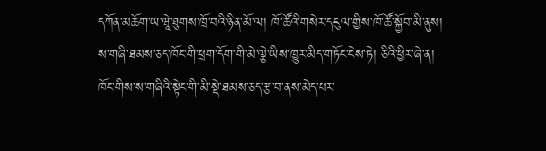དཀོན་མཆོག་ཡ་ཝཱེ་ཐུགས་ཁྲོ་བའི་ཉིན་མོ་ལ། ཁོ་ཚོའི་གསེར་དངུལ་གྱིས་ཁོ་ཚོ་སྐྱོབ་མི་ནུས། ས་གཞི་ཐམས་ཅད་ཁོང་གི་ཕྲག་དོག་གི་མེ་ལྕེ་ཡིས་ཁྱུར་མིད་གཏོང་ངེས་ཏེ། ཅིའི་ཕྱིར་ཞེ་ན། ཁོང་གིས་ས་གཞིའི་སྟེང་གི་མི་སྡེ་ཐམས་ཅད་རྩ་བ་ནས་མེད་པར་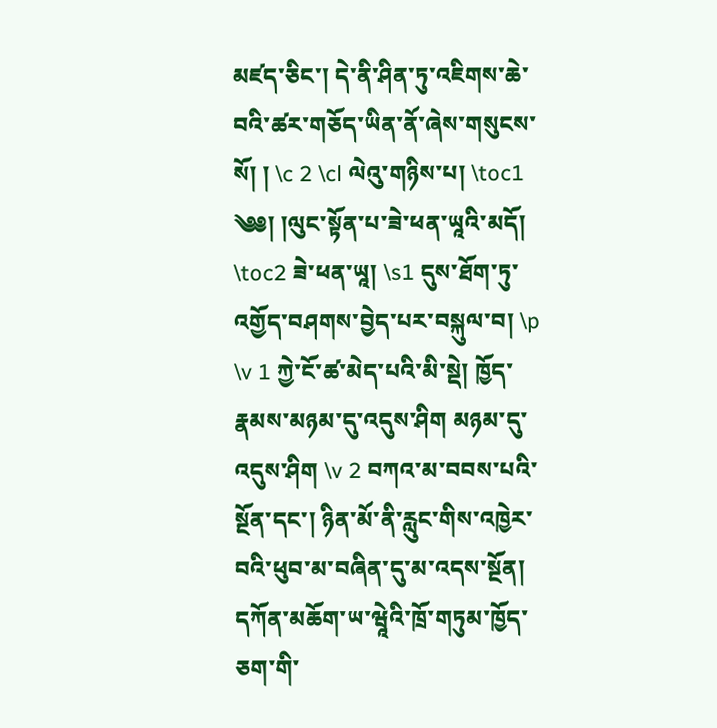མཛད་ཅིང་། དེ་ནི་ཤིན་ཏུ་འཇིགས་ཆེ་བའི་ཚར་གཅོད་ཡིན་ནོ་ཞེས་གསུངས་སོ། ། \c 2 \cl ལེའུ་གཉིས་པ། \toc1 ༄༅། །ལུང་སྟོན་པ་ཟེ་ཕན་ཡཱའི་མདོ། \toc2 ཟེ་ཕན་ཡཱ། \s1 དུས་ཐོག་ཏུ་འགྱོད་བཤགས་བྱེད་པར་བསྐུལ་བ། \p \v 1 ཀྱེ་ངོ་ཚ་མེད་པའི་མི་སྡེ། ཁྱོད་རྣམས་མཉམ་དུ་འདུས་ཤིག མཉམ་དུ་འདུས་ཤིག \v 2 བཀའ་མ་བབས་པའི་སྔོན་དང་། ཉིན་མོ་ནི་རླུང་གིས་འཁྱེར་བའི་ཕུབ་མ་བཞིན་དུ་མ་འདས་སྔོན། དཀོན་མཆོག་ཡ་ཝཱེའི་ཁྲོ་གཏུམ་ཁྱོད་ཅག་གི་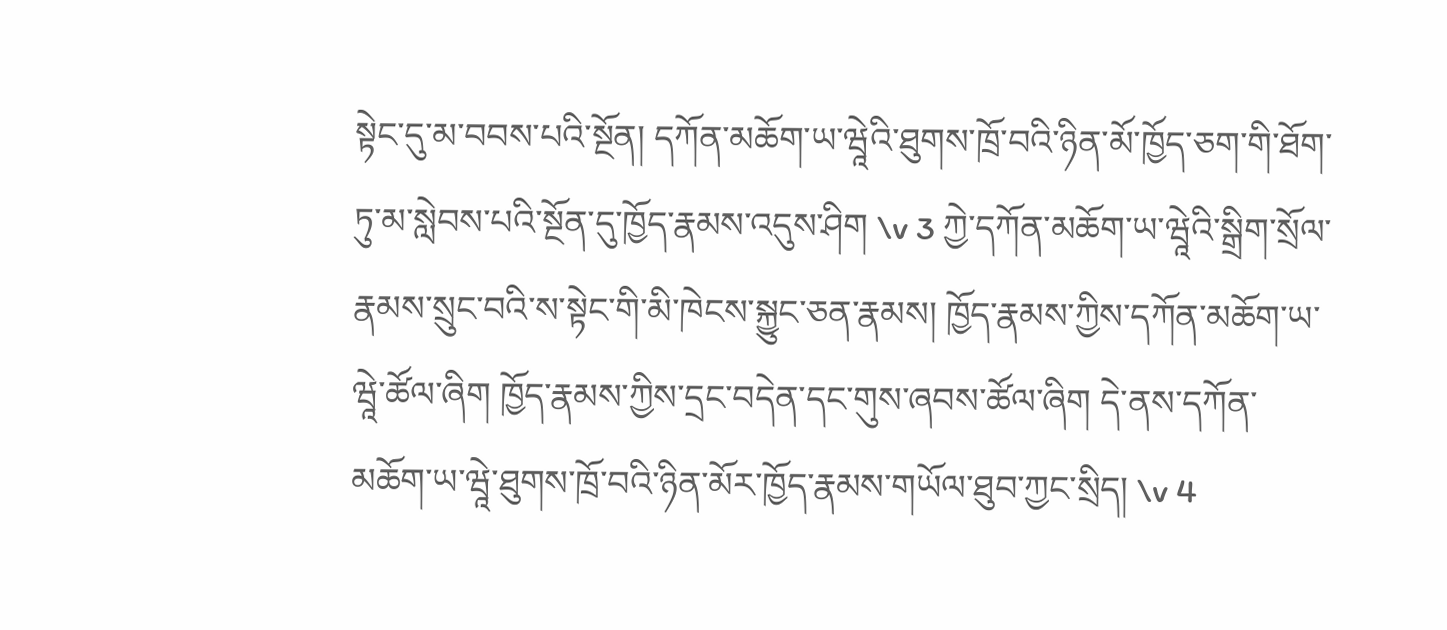སྟེང་དུ་མ་བབས་པའི་སྔོན། དཀོན་མཆོག་ཡ་ཝཱེའི་ཐུགས་ཁྲོ་བའི་ཉིན་མོ་ཁྱོད་ཅག་གི་ཐོག་ཏུ་མ་སླེབས་པའི་སྔོན་དུ་ཁྱོད་རྣམས་འདུས་ཤིག \v 3 ཀྱེ་དཀོན་མཆོག་ཡ་ཝཱེའི་སྒྲིག་སྲོལ་རྣམས་སྲུང་བའི་ས་སྟེང་གི་མི་ཁེངས་སྐྱུང་ཅན་རྣམས། ཁྱོད་རྣམས་ཀྱིས་དཀོན་མཆོག་ཡ་ཝཱེ་ཚོལ་ཞིག ཁྱོད་རྣམས་ཀྱིས་དྲང་བདེན་དང་གུས་ཞབས་ཚོལ་ཞིག དེ་ནས་དཀོན་མཆོག་ཡ་ཝཱེ་ཐུགས་ཁྲོ་བའི་ཉིན་མོར་ཁྱོད་རྣམས་གཡོལ་ཐུབ་ཀྱང་སྲིད། \v 4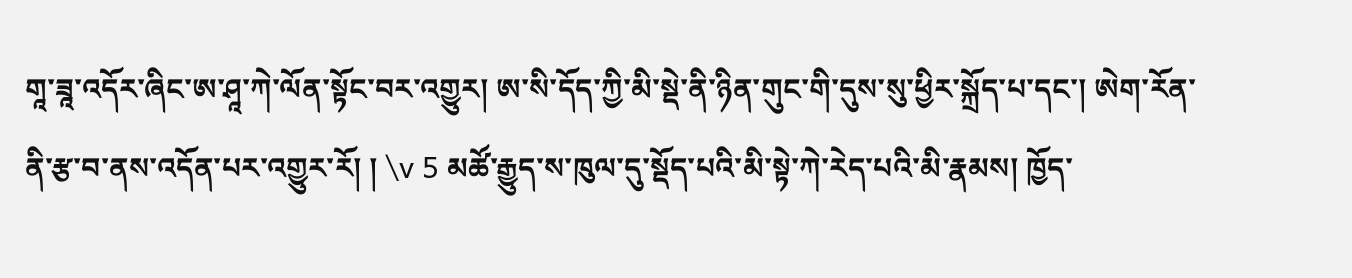གཱ་ཟཱ་འདོར་ཞིང་ཨ་ཤཱ་ཀེ་ལོན་སྟོང་བར་འགྱུར། ཨ་སི་དོད་ཀྱི་མི་སྡེ་ནི་ཉིན་གུང་གི་དུས་སུ་ཕྱིར་སྐྲོད་པ་དང་། ཨེག་རོན་ནི་རྩ་བ་ནས་འདོན་པར་འགྱུར་རོ། ། \v 5 མཚོ་རྒྱུད་ས་ཁུལ་དུ་སྡོད་པའི་མི་སྟེ་ཀེ་རེད་པའི་མི་རྣམས། ཁྱོད་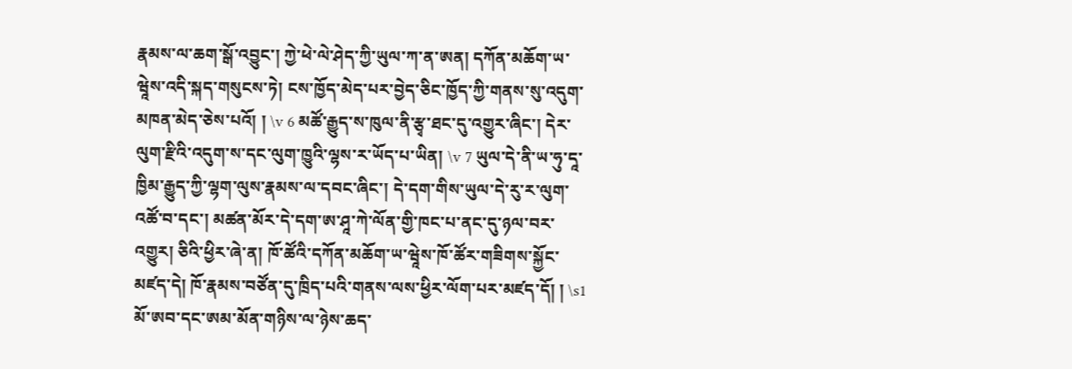རྣམས་ལ་ཆག་སྒོ་འབྱུང་། ཀྱེ་ཕེ་ལེ་ཤེད་ཀྱི་ཡུལ་ཀ་ན་ཨན། དཀོན་མཆོག་ཡ་ཝཱེས་འདི་སྐད་གསུངས་ཏེ། ངས་ཁྱོད་མེད་པར་བྱེད་ཅིང་ཁྱོད་ཀྱི་གནས་སུ་འདུག་མཁན་མེད་ཅེས་པའོ། ། \v 6 མཚོ་རྒྱུད་ས་ཁུལ་ནི་རྩྭ་ཐང་དུ་འགྱུར་ཞིང་། དེར་ལུག་རྫིའི་འདུག་ས་དང་ལུག་ཁྱུའི་ལྷས་ར་ཡོད་པ་ཡིན། \v 7 ཡུལ་དེ་ནི་ཡ་ཧུ་དཱ་ཁྱིམ་རྒྱུད་ཀྱི་ལྷག་ལུས་རྣམས་ལ་དབང་ཞིང་། དེ་དག་གིས་ཡུལ་དེ་རུ་ར་ལུག་འཚོ་བ་དང་། མཚན་མོར་དེ་དག་ཨ་ཤཱ་ཀེ་ལོན་གྱི་ཁང་པ་ནང་དུ་ཉལ་བར་འགྱུར། ཅིའི་ཕྱིར་ཞེ་ན། ཁོ་ཚོའི་དཀོན་མཆོག་ཡ་ཝཱེས་ཁོ་ཚོར་གཟིགས་སྐྱོང་མཛད་དེ། ཁོ་རྣམས་བཙོན་དུ་ཁྲིད་པའི་གནས་ལས་ཕྱིར་ལོག་པར་མཛད་དོ། ། \s1 མོ་ཨབ་དང་ཨམ་མོན་གཉིས་ལ་ཉེས་ཆད་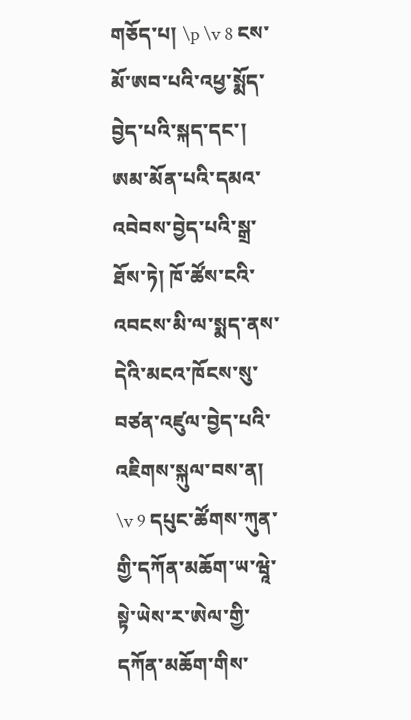གཅོད་པ། \p \v 8 ངས་མོ་ཨབ་པའི་འཕྱ་སྨོད་བྱེད་པའི་སྐད་དང་། ཨམ་མོན་པའི་དམའ་འབེབས་བྱེད་པའི་སྒྲ་ཐོས་ཏེ། ཁོ་ཚོས་ངའི་འབངས་མི་ལ་སྨད་ནས་དེའི་མངའ་ཁོངས་སུ་བཙན་འཛུལ་བྱེད་པའི་འཇིགས་སྐུལ་བས་ན། \v 9 དཔུང་ཚོགས་ཀུན་གྱི་དཀོན་མཆོག་ཡ་ཝཱེ་སྟེ་ཡེས་ར་ཨེལ་གྱི་དཀོན་མཆོག་གིས་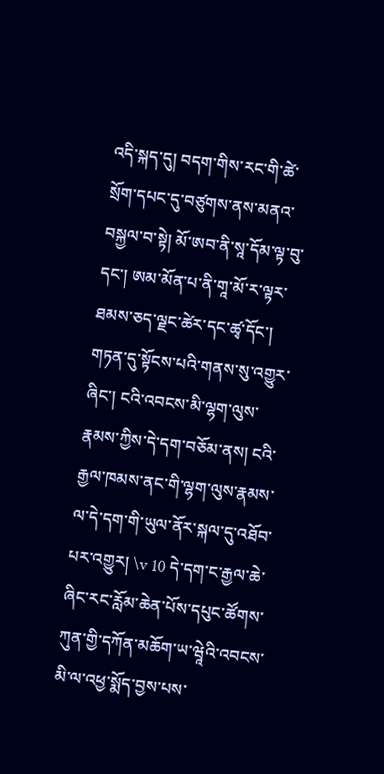འདི་སྐད་དུ། བདག་གིས་རང་གི་ཚེ་སྲོག་དཔང་དུ་བཙུགས་ནས་མནའ་བསྐྱལ་བ་སྟེ། མོ་ཨབ་ནི་སཱ་དོམ་ལྟ་བུ་དང་། ཨམ་མོན་པ་ནི་གཱ་མོ་ར་ལྟར་ཐམས་ཅད་ལྗང་ཚེར་དང་ཚྭ་དོང་། གཏན་དུ་སྟོངས་པའི་གནས་སུ་འགྱུར་ཞིང་། ངའི་འབངས་མི་ལྷག་ལུས་རྣམས་ཀྱིས་དེ་དག་བཅོམ་ནས། ངའི་རྒྱལ་ཁམས་ནང་གི་ལྷག་ལུས་རྣམས་ལ་དེ་དག་གི་ཡུལ་ནོར་སྐལ་དུ་འཐོབ་པར་འགྱུར། \v 10 དེ་དག་ང་རྒྱལ་ཆེ་ཞིང་རང་རློམ་ཆེན་པོས་དཔུང་ཚོགས་ཀུན་གྱི་དཀོན་མཆོག་ཡ་ཝཱེའི་འབངས་མི་ལ་འཕྱ་སྨོད་བྱས་པས་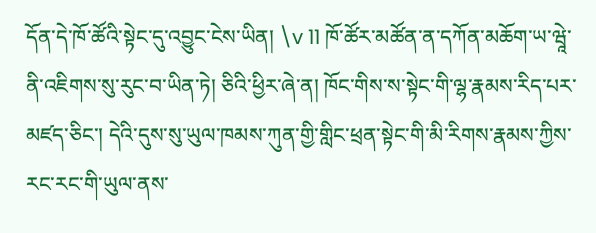དོན་དེ་ཁོ་ཚོའི་སྟེང་དུ་འབྱུང་ངེས་ཡིན། \v 11 ཁོ་ཚོར་མཚོན་ན་དཀོན་མཆོག་ཡ་ཝཱེ་ནི་འཇིགས་སུ་རུང་བ་ཡིན་ཏེ། ཅིའི་ཕྱིར་ཞེ་ན། ཁོང་གིས་ས་སྟེང་གི་ལྷ་རྣམས་རིད་པར་མཛད་ཅིང་། དེའི་དུས་སུ་ཡུལ་ཁམས་ཀུན་གྱི་གླིང་ཕྲན་སྟེང་གི་མི་རིགས་རྣམས་ཀྱིས་རང་རང་གི་ཡུལ་ནས་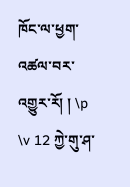ཁོང་ལ་ཕྱག་འཚལ་བར་འགྱུར་རོ། ། \p \v 12 ཀྱེ་གུ་ཤ་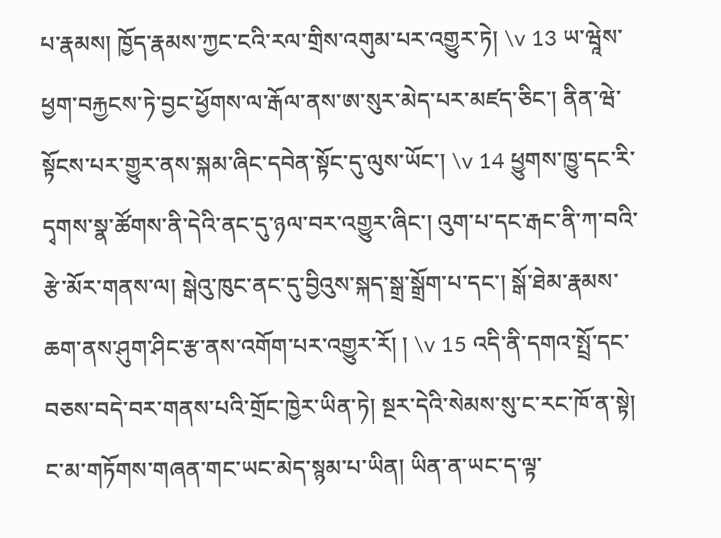པ་རྣམས། ཁྱོད་རྣམས་ཀྱང་ངའི་རལ་གྲིས་འགུམ་པར་འགྱུར་ཏེ། \v 13 ཡ་ཝཱེས་ཕྱག་བརྐྱངས་ཏེ་བྱང་ཕྱོགས་ལ་རྒོལ་ནས་ཨ་སུར་མེད་པར་མཛད་ཅིང་། ནིན་ཝེ་སྟོངས་པར་གྱུར་ནས་སྐམ་ཞིང་དབེན་སྟོང་དུ་ལུས་ཡོང་། \v 14 ཕྱུགས་ཁྱུ་དང་རི་དྭགས་སྣ་ཚོགས་ནི་དེའི་ནང་དུ་ཉལ་བར་འགྱུར་ཞིང་། འུག་པ་དང་རྒང་ནི་ཀ་བའི་རྩེ་མོར་གནས་ལ། སྒེའུ་ཁུང་ནང་དུ་བྱིའུས་སྐད་སྒྲ་སྒྲོག་པ་དང་། སྒོ་ཐེམ་རྣམས་ཆག་ནས་ཤུག་ཤིང་རྩ་ནས་འགོག་པར་འགྱུར་རོ། ། \v 15 འདི་ནི་དགའ་སྤྲོ་དང་བཅས་བདེ་བར་གནས་པའི་གྲོང་ཁྱེར་ཡིན་ཏེ། སྔར་དེའི་སེམས་སུ་ང་རང་ཁོ་ན་སྟེ། ང་མ་གཏོགས་གཞན་གང་ཡང་མེད་སྙམ་པ་ཡིན། ཡིན་ན་ཡང་ད་ལྟ་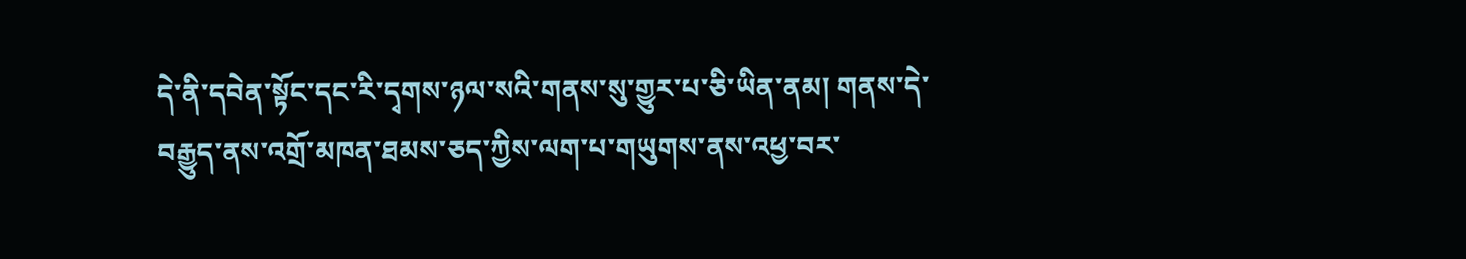དེ་ནི་དབེན་སྟོང་དང་རི་དྭགས་ཉལ་སའི་གནས་སུ་གྱུར་པ་ཅི་ཡིན་ནམ། གནས་དེ་བརྒྱུད་ནས་འགྲོ་མཁན་ཐམས་ཅད་ཀྱིས་ལག་པ་གཡུགས་ནས་འཕྱ་བར་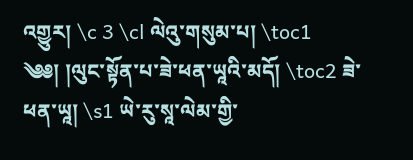འགྱུར། \c 3 \cl ལེའུ་གསུམ་པ། \toc1 ༄༅། །ལུང་སྟོན་པ་ཟེ་ཕན་ཡཱའི་མདོ། \toc2 ཟེ་ཕན་ཡཱ། \s1 ཡེ་རུ་སཱ་ལེམ་གྱི་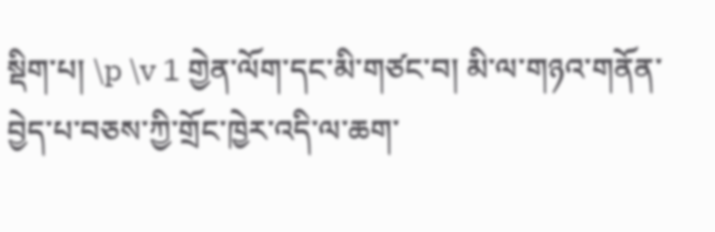སྡིག་པ། \p \v 1 གྱེན་ལོག་དང་མི་གཙང་བ། མི་ལ་གཉའ་གནོན་བྱེད་པ་བཅས་ཀྱི་གྲོང་ཁྱེར་འདི་ལ་ཆག་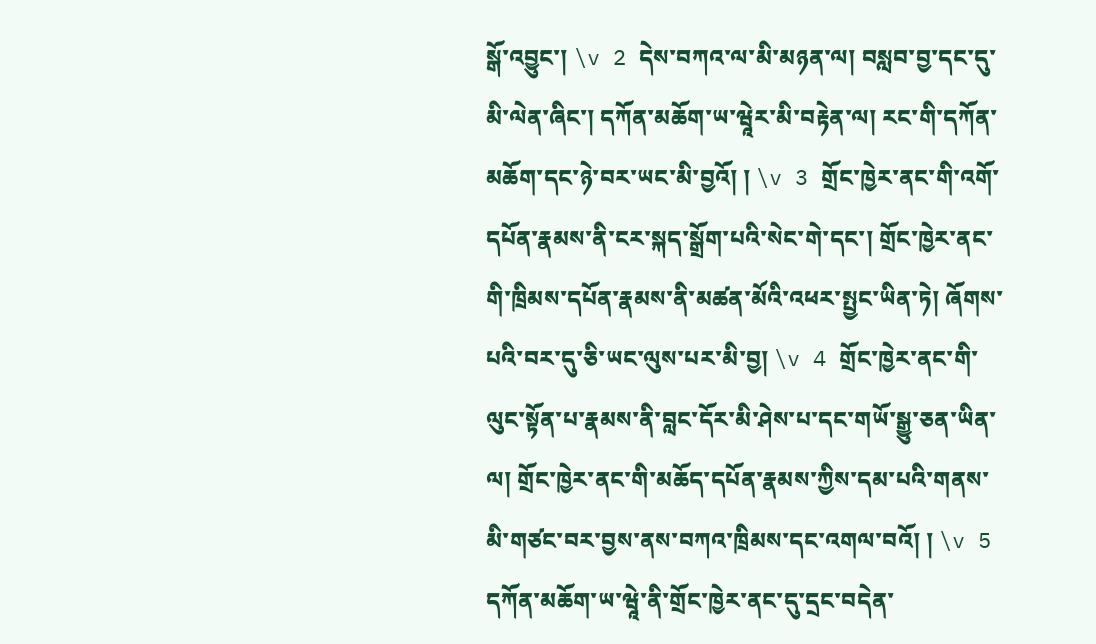སྒོ་འབྱུང་། \v 2 དེས་བཀའ་ལ་མི་མཉན་ལ། བསླབ་བྱ་དང་དུ་མི་ལེན་ཞིང་། དཀོན་མཆོག་ཡ་ཝཱེར་མི་བརྟེན་ལ། རང་གི་དཀོན་མཆོག་དང་ཉེ་བར་ཡང་མི་བྱའོ། ། \v 3 གྲོང་ཁྱེར་ནང་གི་འགོ་དཔོན་རྣམས་ནི་ངར་སྐད་སྒྲོག་པའི་སེང་གེ་དང་། གྲོང་ཁྱེར་ནང་གི་ཁྲིམས་དཔོན་རྣམས་ནི་མཚན་མོའི་འཕར་སྤྱང་ཡིན་ཏེ། ཞོགས་པའི་བར་དུ་ཅི་ཡང་ལུས་པར་མི་བྱ། \v 4 གྲོང་ཁྱེར་ནང་གི་ལུང་སྟོན་པ་རྣམས་ནི་བླང་དོར་མི་ཤེས་པ་དང་གཡོ་སྒྱུ་ཅན་ཡིན་ལ། གྲོང་ཁྱེར་ནང་གི་མཆོད་དཔོན་རྣམས་ཀྱིས་དམ་པའི་གནས་མི་གཙང་བར་བྱས་ནས་བཀའ་ཁྲིམས་དང་འགལ་བའོ། ། \v 5 དཀོན་མཆོག་ཡ་ཝཱེ་ནི་གྲོང་ཁྱེར་ནང་དུ་དྲང་བདེན་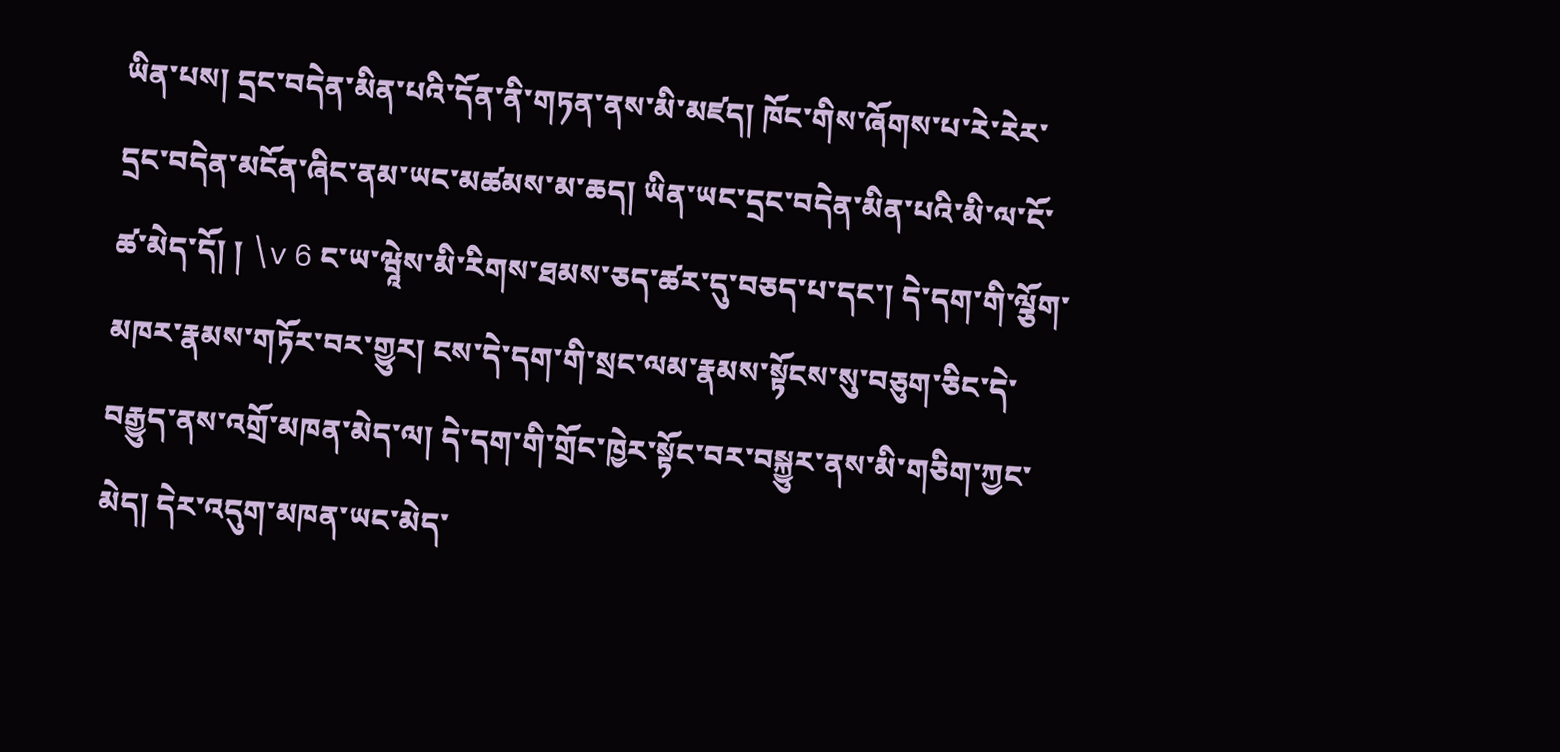ཡིན་པས། དྲང་བདེན་མིན་པའི་དོན་ནི་གཏན་ནས་མི་མཛད། ཁོང་གིས་ཞོགས་པ་རེ་རེར་དྲང་བདེན་མངོན་ཞིང་ནམ་ཡང་མཚམས་མ་ཆད། ཡིན་ཡང་དྲང་བདེན་མིན་པའི་མི་ལ་ངོ་ཚ་མེད་དོ། ། \v 6 ང་ཡ་ཝཱེས་མི་རིགས་ཐམས་ཅད་ཚར་དུ་བཅད་པ་དང་། དེ་དག་གི་ལྕོག་མཁར་རྣམས་གཏོར་བར་གྱུར། ངས་དེ་དག་གི་སྲང་ལམ་རྣམས་སྟོངས་སུ་བཅུག་ཅིང་དེ་བརྒྱུད་ནས་འགྲོ་མཁན་མེད་ལ། དེ་དག་གི་གྲོང་ཁྱེར་སྟོང་བར་བསྐྱུར་ནས་མི་གཅིག་ཀྱང་མེད། དེར་འདུག་མཁན་ཡང་མེད་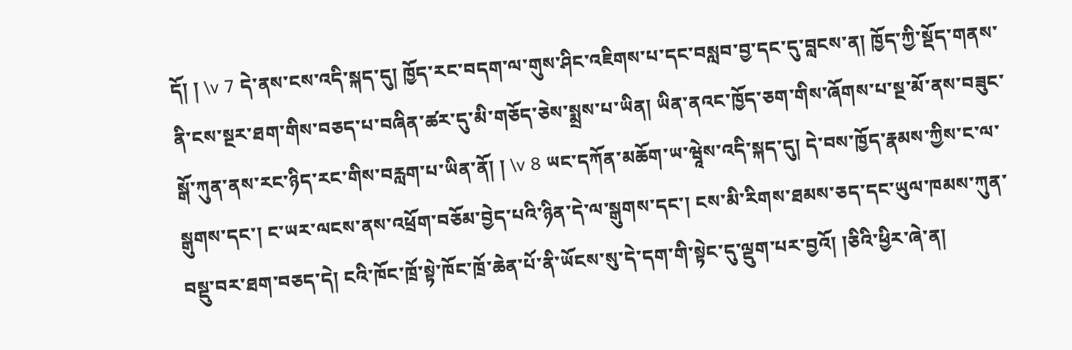དོ། ། \v 7 དེ་ནས་ངས་འདི་སྐད་དུ། ཁྱོད་རང་བདག་ལ་གུས་ཤིང་འཇིགས་པ་དང་བསླབ་བྱ་དང་དུ་བླངས་ན། ཁྱོད་ཀྱི་སྡོད་གནས་ནི་ངས་སྔར་ཐག་གིས་བཅད་པ་བཞིན་ཚར་དུ་མི་གཅོད་ཅེས་སྨྲས་པ་ཡིན། ཡིན་ནའང་ཁྱོད་ཅག་གིས་ཞོགས་པ་སྔ་མོ་ནས་བཟུང་སྒོ་ཀུན་ནས་རང་ཉིད་རང་གིས་བརླག་པ་ཡིན་ནོ། ། \v 8 ཡང་དཀོན་མཆོག་ཡ་ཝཱེས་འདི་སྐད་དུ། དེ་བས་ཁྱོད་རྣམས་ཀྱིས་ང་ལ་སྒུགས་དང་། ང་ཡར་ལངས་ནས་འཕྲོག་བཅོམ་བྱེད་པའི་ཉིན་དེ་ལ་སྒུགས་དང་། ངས་མི་རིགས་ཐམས་ཅད་དང་ཡུལ་ཁམས་ཀུན་བསྡུ་བར་ཐག་བཅད་དེ། ངའི་ཁོང་ཁྲོ་སྟེ་ཁོང་ཁྲོ་ཆེན་པོ་ནི་ཡོངས་སུ་དེ་དག་གི་སྟེང་དུ་ལྡུག་པར་བྱའོ། །ཅིའི་ཕྱིར་ཞེ་ན།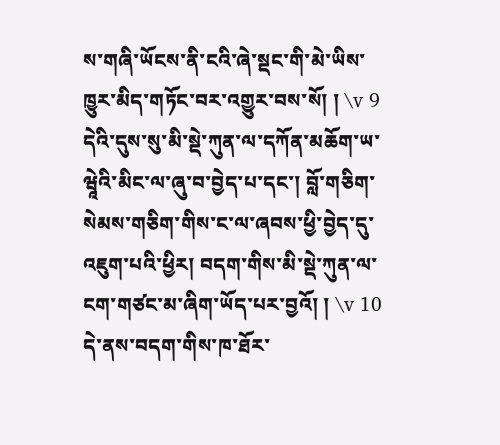ས་གཞི་ཡོངས་ནི་ངའི་ཞེ་སྡང་གི་མེ་ཡིས་ཁྱུར་མིད་གཏོང་བར་འགྱུར་བས་སོ། ། \v 9 དེའི་དུས་སུ་མི་སྡེ་ཀུན་ལ་དཀོན་མཆོག་ཡ་ཝཱེའི་མིང་ལ་ཞུ་བ་བྱེད་པ་དང་། བློ་གཅིག་སེམས་གཅིག་གིས་ང་ལ་ཞབས་ཕྱི་བྱེད་དུ་འཇུག་པའི་ཕྱིར། བདག་གིས་མི་སྡེ་ཀུན་ལ་ངག་གཙང་མ་ཞིག་ཡོད་པར་བྱའོ། ། \v 10 དེ་ནས་བདག་གིས་ཁ་ཐོར་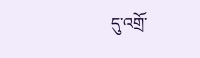དུ་འགྲོ་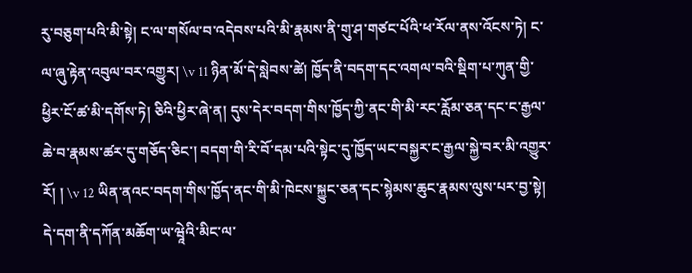རུ་བཅུག་པའི་མི་སྟེ། ང་ལ་གསོལ་བ་འདེབས་པའི་མི་རྣམས་ནི་གུ་ཤ་གཙང་པོའི་ཕ་རོལ་ནས་འོངས་ཏེ། ང་ལ་ཞུ་རྟེན་འབུལ་བར་འགྱུར། \v 11 ཉིན་མོ་དེ་སླེབས་ཚེ། ཁྱོད་ནི་བདག་དང་འགལ་བའི་སྡིག་པ་ཀུན་གྱི་ཕྱིར་ངོ་ཚ་མི་དགོས་ཏེ། ཅིའི་ཕྱིར་ཞེ་ན། དུས་དེར་བདག་གིས་ཁྱོད་ཀྱི་ནང་གི་མི་རང་རློམ་ཅན་དང་ང་རྒྱལ་ཆེ་བ་རྣམས་ཚར་དུ་གཅོད་ཅིང་། བདག་གི་རི་བོ་དམ་པའི་སྟེང་དུ་ཁྱོད་ཡང་བསྐྱར་ང་རྒྱལ་སྐྱེ་བར་མི་འགྱུར་རོ། ། \v 12 ཡིན་ནའང་བདག་གིས་ཁྱོད་ནང་གི་མི་ཁེངས་སྐྱུང་ཅན་དང་སྙེམས་ཆུང་རྣམས་ལུས་པར་བྱ་སྟེ། དེ་དག་ནི་དཀོན་མཆོག་ཡ་ཝཱེའི་མིང་ལ་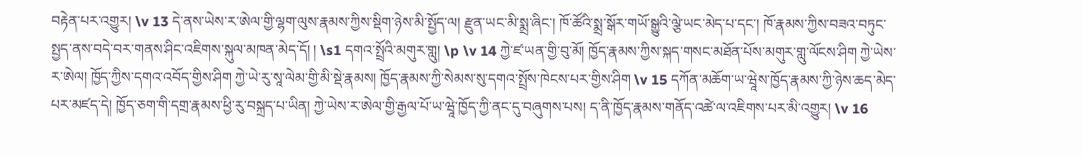བརྟེན་པར་འགྱུར། \v 13 དེ་ནས་ཡེས་ར་ཨེལ་གྱི་ལྷག་ལུས་རྣམས་ཀྱིས་སྡིག་ཉེས་མི་སྤྱོད་ལ། རྫུན་ཡང་མི་སྨྲ་ཞིང་། ཁོ་ཚོའི་སྨྲ་སྒོར་གཡོ་སྒྱུའི་ལྕེ་ཡང་མེད་པ་དང་། ཁོ་རྣམས་ཀྱིས་བཟའ་བཏུང་སྤྱད་ནས་བདེ་བར་གནས་ཤིང་འཇིགས་སྐུལ་མཁན་མེད་དོ། ། \s1 དགའ་སྤྲོའི་མགུར་གླུ། \p \v 14 ཀྱེ་ཛ་ཡན་གྱི་བུ་མོ། ཁྱོད་རྣམས་ཀྱིས་སྐད་གསང་མཐོན་པོས་མགུར་གླུ་ལོངས་ཤིག ཀྱེ་ཡེས་ར་ཨེལ། ཁྱོད་ཀྱིས་དགའ་འབོད་གྱིས་ཤིག ཀྱེ་ཡེ་རུ་སཱ་ལེམ་གྱི་མི་སྡེ་རྣམས། ཁྱོད་རྣམས་ཀྱི་སེམས་སུ་དགའ་སྤྲོས་ཁེངས་པར་གྱིས་ཤིག \v 15 དཀོན་མཆོག་ཡ་ཝཱེས་ཁྱོད་རྣམས་ཀྱི་ཉེས་ཆད་མེད་པར་མཛད་དེ། ཁྱོད་ཅག་གི་དགྲ་རྣམས་ཕྱི་རུ་བསྐྲད་པ་ཡིན། ཀྱེ་ཡེས་ར་ཨེལ་གྱི་རྒྱལ་པོ་ཡ་ཝཱེ་ཁྱོད་ཀྱི་ནང་དུ་བཞུགས་པས། ད་ནི་ཁྱོད་རྣམས་གནོད་འཚེ་ལ་འཇིགས་པར་མི་འགྱུར། \v 16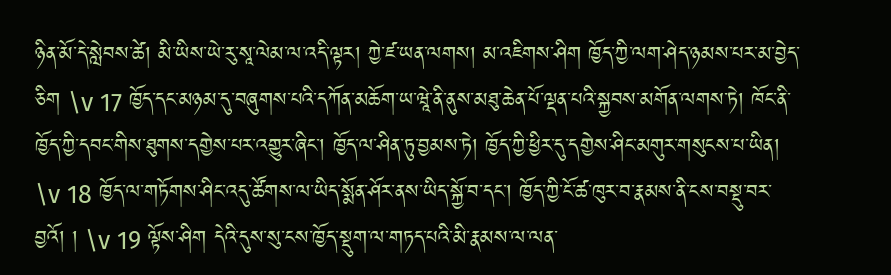ཉིན་མོ་དེ་སླེབས་ཚེ། མི་ཡིས་ཡེ་རུ་སཱ་ལེམ་ལ་འདི་ལྟར། ཀྱེ་ཛ་ཡན་ལགས། མ་འཇིགས་ཤིག ཁྱོད་ཀྱི་ལག་ཤེད་ཉམས་པར་མ་བྱེད་ཅིག \v 17 ཁྱོད་དང་མཉམ་དུ་བཞུགས་པའི་དཀོན་མཆོག་ཡ་ཝཱེ་ནི་ནུས་མཐུ་ཆེན་པོ་ལྡན་པའི་སྐྱབས་མགོན་ལགས་ཏེ། ཁོང་ནི་ཁྱོད་ཀྱི་དབང་གིས་ཐུགས་དགྱེས་པར་འགྱུར་ཞིང་། ཁྱོད་ལ་ཤིན་ཏུ་བྱམས་ཏེ། ཁྱོད་ཀྱི་ཕྱིར་དུ་དགྱེས་ཤིང་མགུར་གསུངས་པ་ཡིན། \v 18 ཁྱོད་ལ་གཏོགས་ཤིང་འདུ་ཚོགས་ལ་ཡིད་སྨོན་ཤོར་ནས་ཡིད་སྐྱོ་བ་དང་། ཁྱོད་ཀྱི་ངོ་ཚ་ཁུར་བ་རྣམས་ནི་ངས་བསྡུ་བར་བྱའོ། ། \v 19 ལྟོས་ཤིག དེའི་དུས་སུ་ངས་ཁྱོད་སྡུག་ལ་གཏད་པའི་མི་རྣམས་ལ་ལན་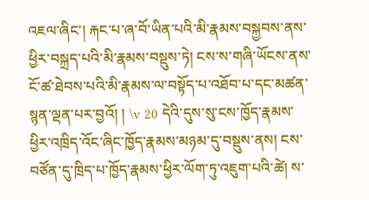འཇལ་ཞིང་། རྐང་པ་ཞ་བོ་ཡིན་པའི་མི་རྣམས་བསྐྱབས་ནས་ཕྱིར་བསྐྲད་པའི་མི་རྣམས་བསྡུས་ཏེ། ངས་ས་གཞི་ཡོངས་ནས་ངོ་ཚ་ཐེབས་པའི་མི་རྣམས་ལ་བསྟོད་པ་འཐོབ་པ་དང་མཚན་སྙན་ལྡན་པར་བྱའོ། ། \v 20 དེའི་དུས་སུ་ངས་ཁྱོད་རྣམས་ཕྱིར་འཁྲིད་འོང་ཞིང་ཁྱོད་རྣམས་མཉམ་དུ་བསྡུས་ནས། ངས་བཙོན་དུ་ཁྲིད་པ་ཁྱོད་རྣམས་ཕྱིར་ལོག་ཏུ་འཇུག་པའི་ཚེ། ས་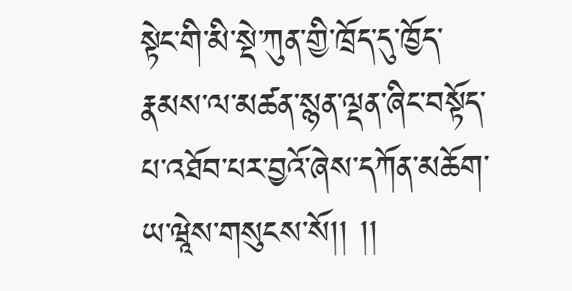སྟེང་གི་མི་སྡེ་ཀུན་གྱི་ཁྲོད་དུ་ཁྱོད་རྣམས་ལ་མཚན་སྙན་ལྡན་ཞིང་བསྟོད་པ་འཐོབ་པར་བྱའོ་ཞེས་དཀོན་མཆོག་ཡ་ཝཱེས་གསུངས་སོ།། །།